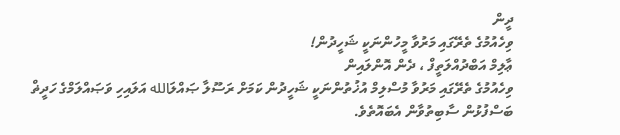ދީން
ވިހެއުމުގެ ތެރޭގައި މަރުވާ މީހުންނަކީ ޝަހީދުން!
ޢާލިމް އަބްދުއްލަތީފް ، ދެން އޮންލައިން
ވިހެއުމުގެ ތެރޭގައި މަރުވާ މުސްލިމް އުޚުތުންނަކީ ޝަހީދުން ކަމަށް ރަސޫލާ ޞައްލަالله އަލައިހި ވަޞައްލަމްގެ ހަދީޡް ބަސްފުޅުން ސާބިތުވާން އެބައޮތެވެ.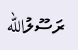ރަސޫލުالله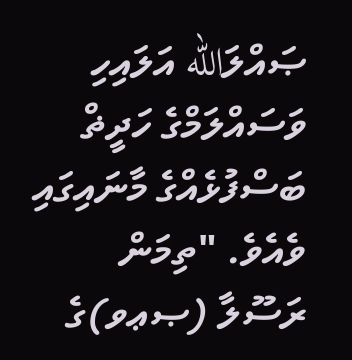ޞައްލަالله އަލައިހި ވަސައްލަމްގެ ހަދީޡް ބަސްފުޅެއްގެ މާނައިގައި ވެއެވެ. "ތިމަން ރަސޫލާ (ޞޢވ)ގެ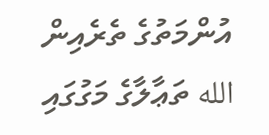އުންމަތުގެ ތެރެއިން الله ތަޢާލާގެ މަގުގައި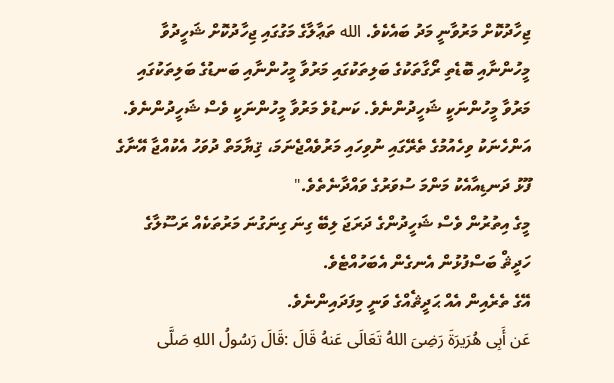ޖިހާދުކޮށް މަރުވާނީ މަދު ބައެކެވެ. الله ތަޢާލާގެ މަގުގައި ޖިހާދުކޮށް ޝަހީދުވާ މީހުންނާއި ބޮޑެތި ރޯގާތަކުގެ ބަލިތަކުގައި މަރުވާ މީހުންނާއި ބަނޑުގެ ބަލިތަކުގައި މަރުވާ މީހުންނަކީ ޝަހީދުންނެވެ. ކަނޑުވެ މަރުވާ މީހުންނަކީ ވެސް ޝަހީދުންނެވެ. އަންހެނަކު ވިހެއުމުގެ ތެރޭގައި ނުވިހައި މަރުވެއްޖެނަމަ، ޤިޔާމަތް ދުވަހު އެކުއްޖާ އޭނާގެ ފޫޅު ދަނޑިއާއެކު މަންމަ ސުވަރުގެ ވައްދާނެތެވެ."
މީގެ އިތުރުން ވެސް ޝަހީދުންގެ ދަރަޖަ ލިބޭ ގިނަ ގިނަގުނަ މަރުތަކެއް ރަސޫލާގެ ހަދީޘް ބަސްފުޅުން އެނގެން އެބަހުއްޓެވެ.
އޭގެ ތެރެއިން އެއް ޙަދީޘެއްގެ ވަނީ މިފަދައިންނެވެ.
عَن أَبِى هُرَيرَةَ رَضِىَ اللهُ تَعَالَى عَنهُ قَالَ :قَالَ رَسُولُ اللهِ صَلَّى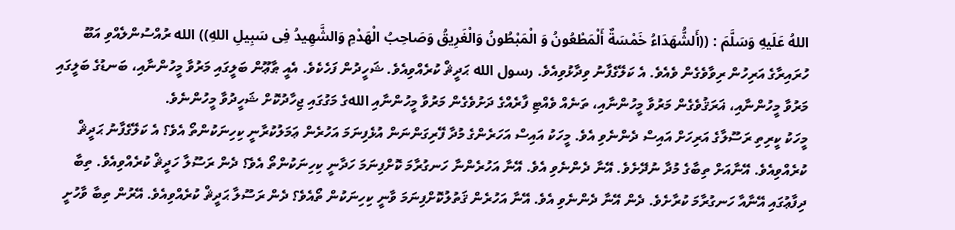اللهُ عَلَيهِ وَسَلَّمَ : ((أَلشُّهَدَاءُ خَمْسَةٌ أَلْمَطْعُونُ وَ الْمَبْطُونُ وَالْغَرِيقُ وَصَاحِبُ الْهَدْمِ وَالشَّهِيدُ فِى سَبِيلِ اللهِ)) الله ރުއްސުންލެއްވި އަބޫ ހުރައިރާގެ އަރިހުން ރިވާވެގެން ވެއެވެ. އެ ކަލޭގެފާނު ވިދާޅުވިއެވެ. رسول الله ޙަދީޘް ކުރެއްވިއެވެ. ޝަހީދުން ފަހެކެވެ. އެއީ ޠާޢޫން ބަލީގައި މަރުވާ މީހުންނާއި، ބަނޑުގެ ބަލީގައި މަރުވާ މީހުންނާއި، ޣަރަޤުވެގެން މަރުވާ މީހުންނާއި، ތަނެއް ވެއްޓި ފާރެއްގެ ދަށުވެގެން މަރުވާ މީހުންނާއި اللهގެ މަގުގައި ޖިހާދުކޮށް ޝަހީދުވާ މީހުންނެވެ.
މީހަކު ކީރިތި ރަސޫލާގެ އަރިހަށް އައިސް ދެންނެވި އެވެ. މީހަކު އައިސް އަހަރެންގެ މުދާ ފޭރިގަންނަން އުޅެފިނަމަ އަހުރެން ޢަމަލުކުރާނީ ކިހިނަކުންތޯ އެވެ؟ އެ ކަލޭގެފާނު ޙަދީޘް ކުރެއްވިއެވެ. އޭނާއަށް ތިބާގެ މުދާ ނުދޭށެވެ. އޭނާ ދެންނެވި އެވެ. އޭނާ އަހުރެންނާ ހަނގުރާމަ ކޮށްފިނަމަ ހަދާނީ ކިހިނަކުންތޯ އެވެ؟ ދެން ރަސޫލާ ހަދީޘް ކުރެއްވިއެވެ. ތިބާ ދިފާޢުގައި އޭނާއާ ހަނގުރާމަ ކުރާށެވެ. ދެން އޭނާ ދެންނެވި އެވެ. އޭނާ އަހުރެން ޤަތުލުކޮށްފިނަމަ ވާނީ ކިހިނަކުން ތޯއެވެ؟ ދެން ރަސޫލާ ޙަދީޘް ކުރެއްވިއެވެ. އޭރުން ތިބާ ވާހުށީ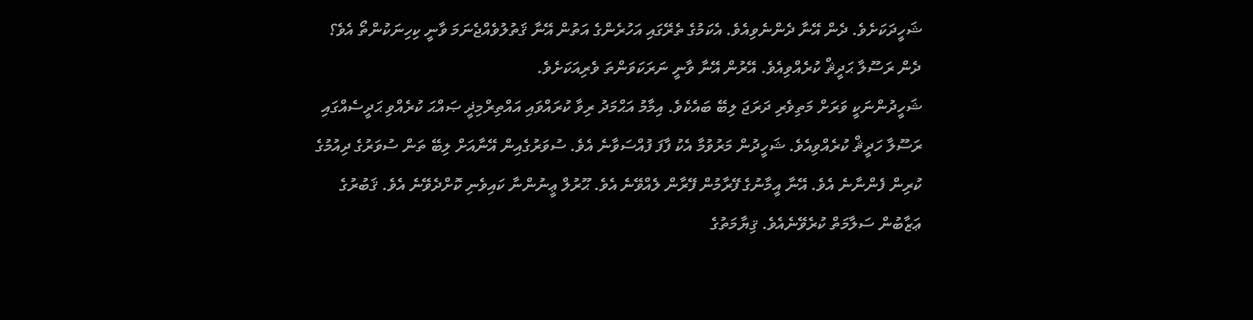ޝަހީދަކަށެވެ. ދެން އޭނާ ދެންނެވިއެވެ. އެކަމުގެ ތެރޭގައި އަހުރެންގެ އަތުން އޭނާ ޤަތުލުވެއްޖެނަމަ ވާނީ ކިހިނަކުންތޯ އެވެ؟ ދެން ރަސޫލާ ޙަދީޘް ކުރެއްވިއެވެ. އޭރުން އޭނާ ވާނީ ނަރަކަވަންތަ ވެރިއަކަށެވެ.
ޝަހީދުންނަކީ ވަރަށް މަތިވެރި ދަރަޖަ ލިބޭ ބައެކެވެ. އިމާމު އަޙްމަދު ރިވާ ކުރައްވައި އައްތިރްމިޛީ ޞައްޙަ ކުރެއްވި ޙަދީސެއްގައި ރަސޫލާ ހަދީޘް ކުރެއްވިއެވެ. ޝަހީދުން މަރުވުމާ އެކު ފާފަ ފުއްސަވާނެ އެވެ. ސުވަރުގެއިން އޭނާއަށް ލިބޭ ތަން ސުވަރުގެ ދިއުމުގެ ކުރިން ފެންނާނެ އެވެ. އޭނާ އީމާނުގެ ފޭރާމުން ފޭރާން ލެއްވޭނެ އެވެ. ޙޫރުލް ޢީނުންނާ ކައިވެނި ކޮށްދެވޭނެ އެވެ. ޤަބުރުގެ ޢަޒާބުން ސަލާމަތް ކުރެވޭނެއެވެ. ޤިޔާމަތުގެ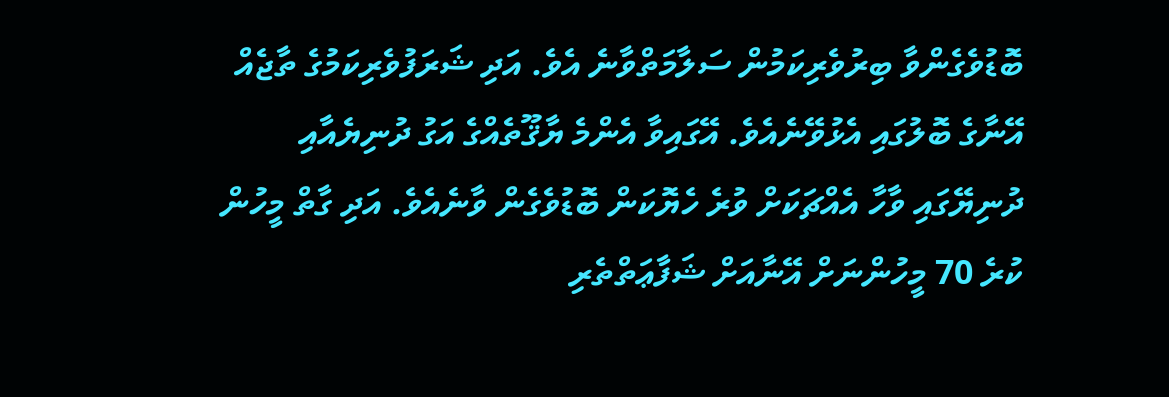ބޮޑުވެގެންވާ ބިރުވެރިކަމުން ސަލާމަތްވާނެ އެވެ. އަދި ޝަރަފުވެރިކަމުގެ ތާޖެއް އޭނާގެ ބޮލުގައި އެޅުވޭނެއެވެ. އޭގައިވާ އެންމެ ޔާޤޫތެއްގެ އަގު ދުނިޔެއާއި ދުނިޔޭގައި ވާހާ އެއްޗަކަށް ވުރެ ހެޔޮކަން ބޮޑުވެގެން ވާނެއެވެ. އަދި ގާތް މީހުން ކުރެ 70 މީހުންނަށް އޭނާއަށް ޝަފާޢަތްތެރި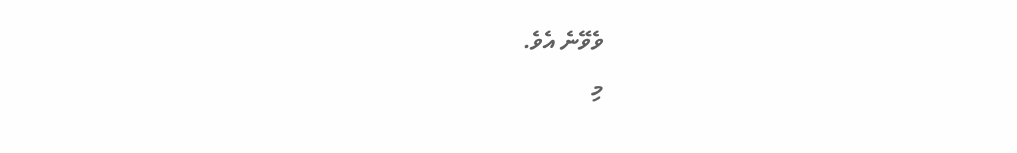ވެވޭނެ އެވެ.
މި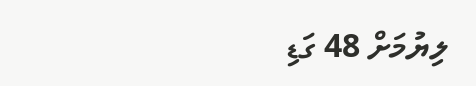ލިޔުމަށް 48 ގަޑި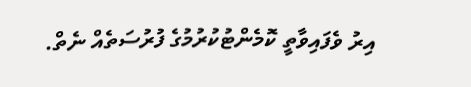އިރު ވެފައިވާތީ ކޮމެންޓުކުރުމުގެ ފުރުސަތެއް ނެތް.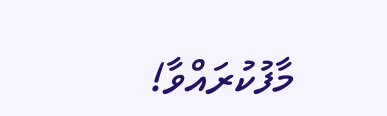މާފުކުރައްވާ!